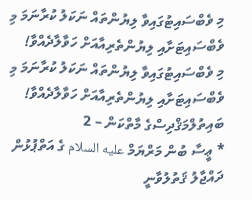މި ވެބްސައިޓުގައިވާ ލިޔުންތައް ނަކަލު ކުރާނަމަ މި ވެބްސައިޓަށާއި ލިޔުންތެރިއާއަށް ހަވާލާދެއްވާ!
މި ވެބްސައިޓުގައިވާ ލިޔުންތައް ނަކަލު ކުރާނަމަ މި ވެބްސައިޓަށާއި ލިޔުންތެރިއާއަށް ހަވާލާދެއްވާ!
ބައިތުލްމަޤްދިސްގެ މާތްކަން – 2
* ޢީސާ ބުން މަރްޔަމް عليه السلام ގެ އަތްޕުޅުން ދައްޖާލު ޤަތުލުވާނީ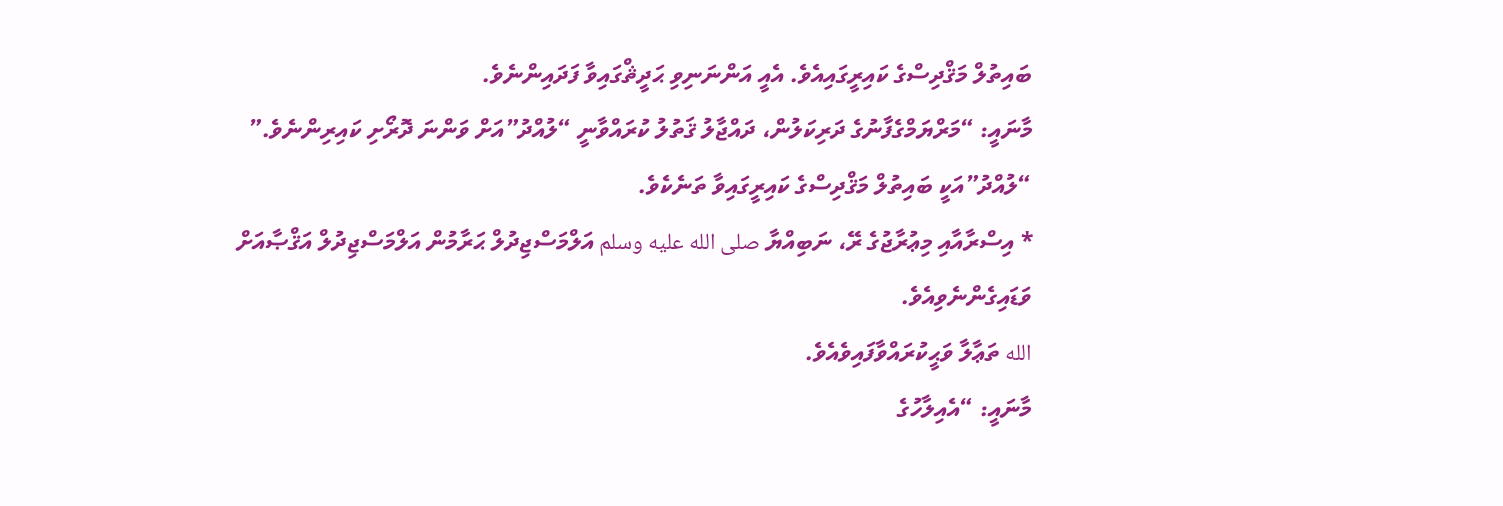ބައިތުލް މަޤްދިސްގެ ކައިރީގައިއެވެ. އެއީ އަންނަނިވި ޙަދީޘްގައިވާ ފަދައިންނެވެ.
މާނައީ: “މަރްޔަމްގެފާނުގެ ދަރިކަލުން، ދައްޖާލު ޤަތުލު ކުރައްވާނީ “ލުއްދު”އަށް ވަންނަ ދޮރޯށި ކައިރިންނެވެ.”
“ލުއްދު”އަކީ ބައިތުލް މަޤްދިސްގެ ކައިރީގައިވާ ތަނެކެވެ.
* އިސްރާއާއި މިޢުރާޖުގެ ރޭ، ނަބިއްޔާ صلى الله عليه وسلم އަލްމަސްޖިދުލް ޙަރާމުން އަލްމަސްޖިދުލް އަޤްޞާއަށް ވަޑައިގެންނެވިއެވެ.
الله ތަޢާލާ ވަޙީކުރައްވާފައިވެއެވެ.
މާނައީ: “އެއިލާހުގެ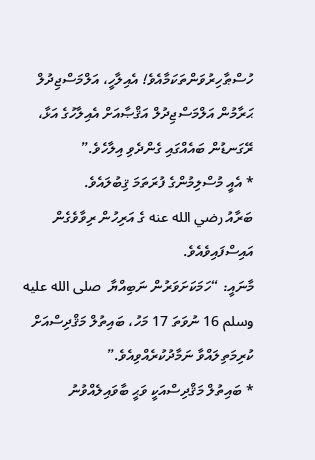ހުސްޠާހިރުވަންތަކަމާއެވެ! އެއިލާހީ، އަލްމަސްޖިދުލް ޙަރާމުން އަލްމަސްޖިދުލް އަޤްޞާއަށް އެއިލާހުގެ އަޅާ، ރޭގަނޑުން ބައެއްގައި ގެންދެވި އިލާހެވެ.”
* އެއީ މުސްލިމުންގެ ފުރަތަމަ ޤިބުލައެވެ.
ބަރާއު رضي الله عنه ގެ އަރިހުން ރިވާވެގެން އައިސްފައިވެއެވެ.
މާނައީ: “ހަމަކަށަވަރުން ނަބިއްޔާ  صلى الله عليه وسلم 16 ނުވަތަ 17 މަހު، ބައިތުލް މަޤްދިސްއަށް ކުރިމަތިލައްވާ ނަމާދުކުރެއްވިއެވެ.”
* ބައިތުލް މަޤްދިސްއަކީ ވަޙީ ބާވައިލެއްވުނު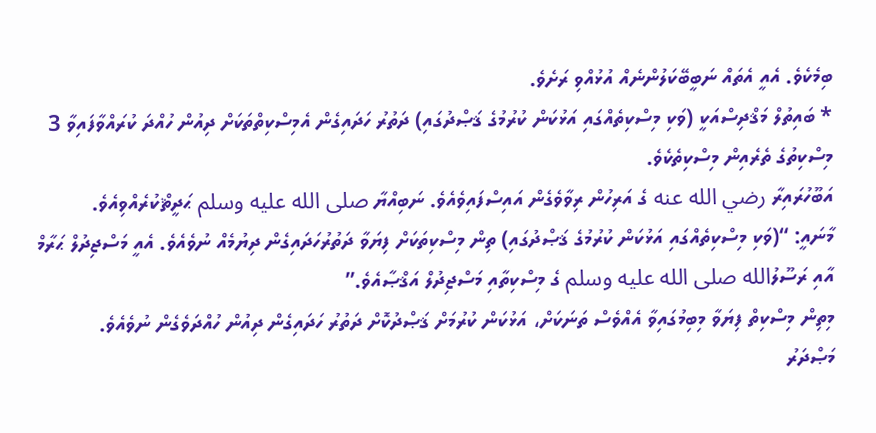ބިމެކެވެ. އެއީ އެތައް ނަބީބޭކަލުންނެއް އުޅުއްވި ރަށެވެ.
* ބައިތުލް މަޤްދިސްއަކީ (ވަކި މިސްކިތެއްގައި އަޅުކަން ކުރުމުގެ ޤަޞްދުގައި) ދަތުރު ހަދައިގެން އެމިސްކިތްތަކަށް ދިއުން ހުއްދަ ކުރައްވާފައިވާ 3 މިސްކިތުގެ ތެރެއިން މިސްކިތެކެވެ.
އަބޫހުރައިރާ رضي الله عنه ގެ އަރިހުން ރިވާވެގެން އައިސްފައިވެއެވެ. ނަބިއްޔާ صلى الله عليه وسلم ޙަދީޘްކުރެއްވިއެވެ.
މާނައީ: “(ވަކި މިސްކިތެއްގައި އަޅުކަން ކުރުމުގެ ޤަޞްދުގައި) ތިން މިސްކިތަކަށް ފިޔަވާ ދަތުރުހަދައިގެން ދިޔުމެއް ނުވެއެވެ. އެއީ މަސްޖިދުލް ޙަރާމް އާއި ރަސޫލުالله صلى الله عليه وسلم ގެ މިސްކިތާއި މަސްޖިދުލް އަޤްޞާއެވެ.”
މިތިން މިސްކިތް ފިޔަވާ މިބިމުގައިވާ އެއްވެސް ތަނަކަށް، އަޅުކަން ކުރުމަށް ޤަޞްދުކޮށް ދަތުރު ހަދައިގެން ދިއުން ހުއްދަވެގެން ނުވެއެވެ.
މަޞްދަރު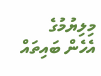މިލިޔުމުގެ އެހެން ބައިތައް